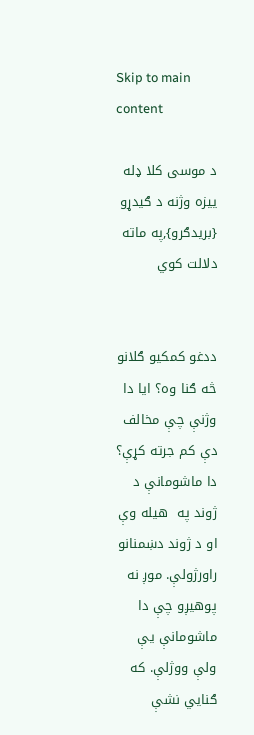Skip to main content

د موسی کلا ‌‌‌‌‌‌ډله ییزه وژنه د ګیدړو {بریدګرو},په ماته دلالت کوي


ددغو کمکیو ګلانو څه ګنا وه؟ ایا دا وژنې چې مخالف دې کم جرته کړې؟‌ دا ماشومانې د ژوند په  هیله وې او د ژوند دښمنانو راورژولې. موږ نه پوهیږو چې دا ماشومانې یې ولې ووژلې. که ګنايي نشې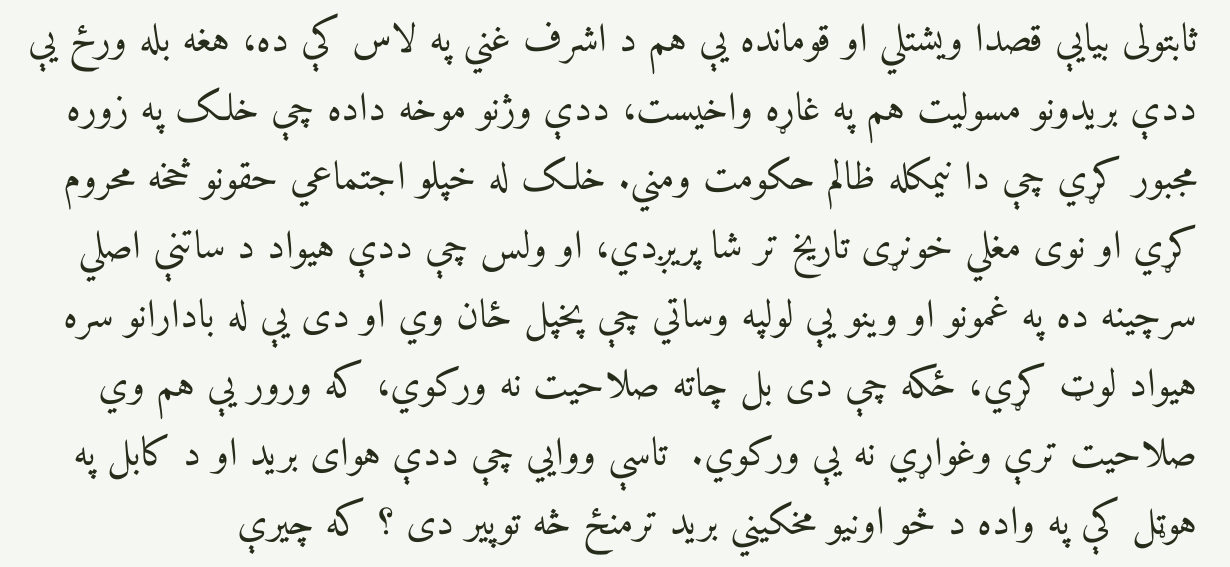ثابتولی بیایې قصدا ویشتلي او قومانده یې هم د اشرف غني په لاس کې ده، هغه بله ورځ یې ددې بریدونو مسولیت هم په غاړه واخیست، ددې وژنو موخه داده چې خلک په زوره مجبور کړي چې دا نیمکله ظالم حکومت ومني. خلک له خپلو اجتماعي حقونو څخه محروم کړي او نوی مغلي خونړی تاریخ تر شا پریږدي، او ولس چې ددې هیواد د ساتنې اصلي سرچینه ده په غمونو او وینو یې لولپه وساتي چې پخپل ځان وي او دی یې له بادارانو سره هیواد لوټ کړي، ځکه چې دی بل چاته صلاحیت نه ورکوي، که ورور یې هم وي صلاحیت ترې وغواړي نه یې ورکوي.  تاسې ووايي چې ددې هوای برید او د کابل په هوټل کې په واده د څو اونیو مخکیني برید ترمنځ څه توپیر دی ؟ که چیرې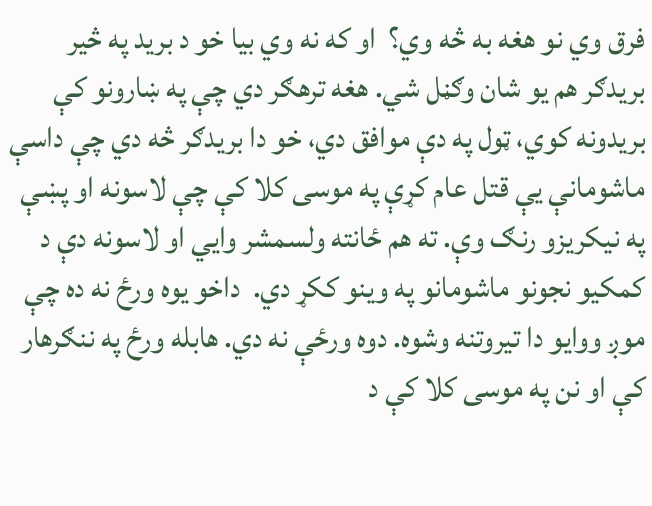فرق وي نو هغه به څه وي؟  او که نه وي بیا خو د برید په څیر بریدګر هم یو شان وګڼل شي. هغه ترهګر دي چې په ښارونو کې بریدونه کوي، ټول په دې موافق دي، خو دا بریدګر څه دي چې داسې ماشومانې یې قتل عام کړې په موسی کلا کې چې لاسونه او پښې په نیکریزو رنګ وې. ته هم ځانته ولسمشر وايي او لاسونه دې د کمکیو نجونو ماشومانو په وینو ککړ دي.  داخو یوه ورځ نه ده چې موږ ووايو دا تیروتنه وشوه. دوه ورځې نه دي. هابله ورځ په ننګرهار کې او نن په موسی کلا کې د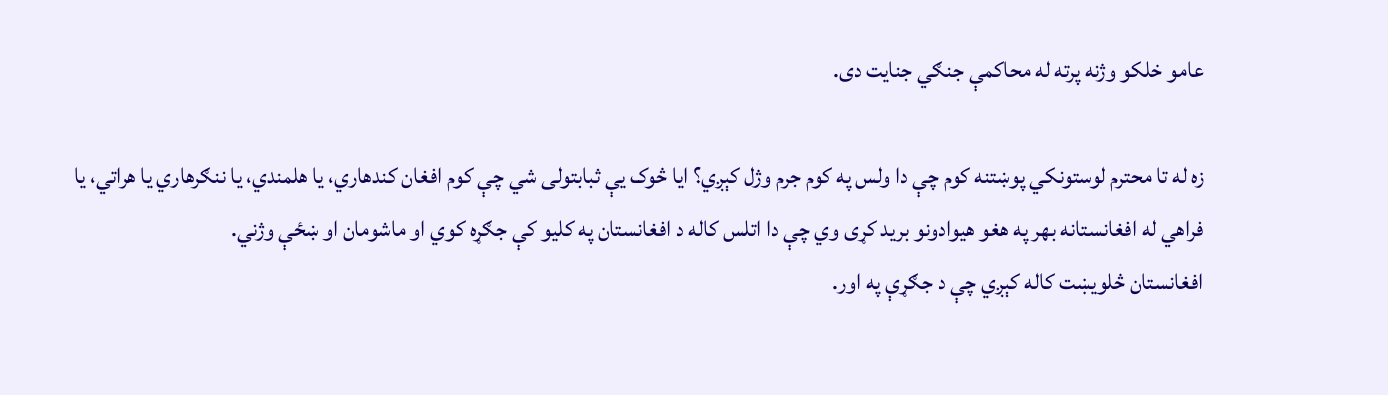عامو خلکو وژنه پرته له محاکمې جنګي جنایت دی.

زه له تا محترم لوستونکي پوښتنه کوم چې دا ولس په کوم جرم وژل کېږي؟ ایا څوک یې ثبابتولی شي چې کوم افغان کندهاري، یا هلمندي، یا ننګرهاري یا هراتي، یا فراهي له افغانستانه بهر په هغو هیوادونو برید کړی وي چې دا اتلس کاله د افغانستان په کلیو کې جګړه کوي او ماشومان او ښځې وژني.
افغانستان څلویښت کاله کېږي چې د جګړې په اور.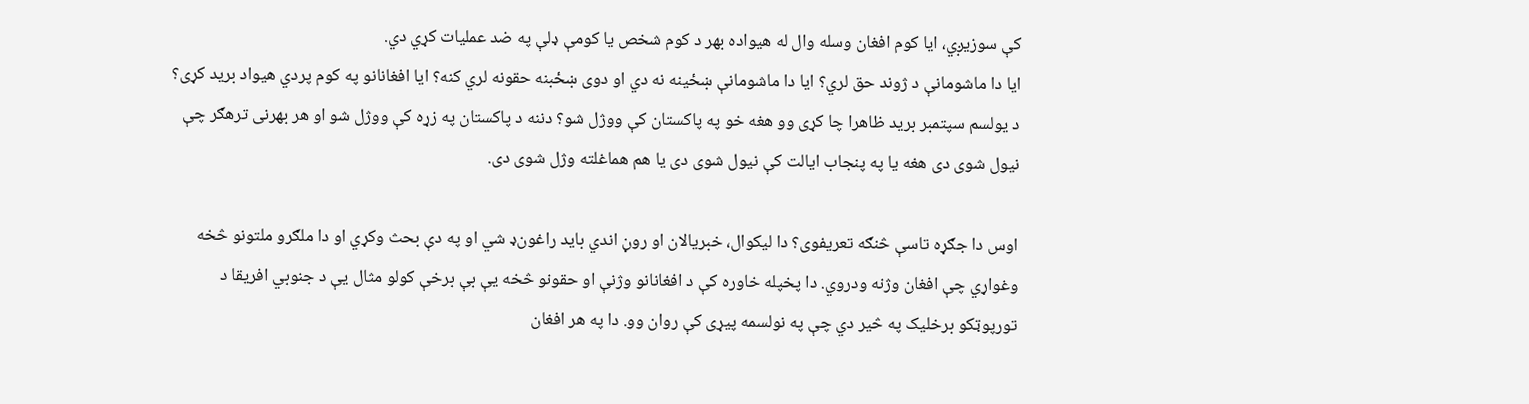کې سوزیږي، ایا کوم افغان وسله وال له هیواده بهر د کوم شخص یا کومې ‌‌‌‌‌‌ډلې په ضد عملیات کړي دي.
ایا دا ماشومانې د ژوند حق لري؟ ایا دا ماشومانې ښځینه نه دي او دوی ښځبنه حقونه لري کنه؟ ایا افغانانو په کوم پردي هیواد برید کړی؟ د یولسم سپتمبر برید ظاهرا چا کړی وو هغه خو په پاکستان کې ووژل شو؟ دننه د پاکستان په زړه کې ووژل شو او هر بهرنی ترهګر چې نیول شوی دی هغه یا په پنجاب ایالت کې نیول شوی دی یا هم هماغلته وژل شوی دی.

اوس دا جګړه تاسې څنګه تعریفوی؟ دا لیکوال، خبریالان او روڼ اندي باید راغون‌‌‌‌‌‌ډ شي او په دې بحث وکړي او دا ملګرو ملتونو څخه وغواړي چې افغان وژنه ودروي. دا پخپله خاوره کې د افغانانو وژنې او حقونو څخه یې بې برخې کولو مثال یې د جنوبي افریقا د تورپوټکو برخلیک په څير دي چې په نولسمه پيړی کې روان وو. دا په هر افغان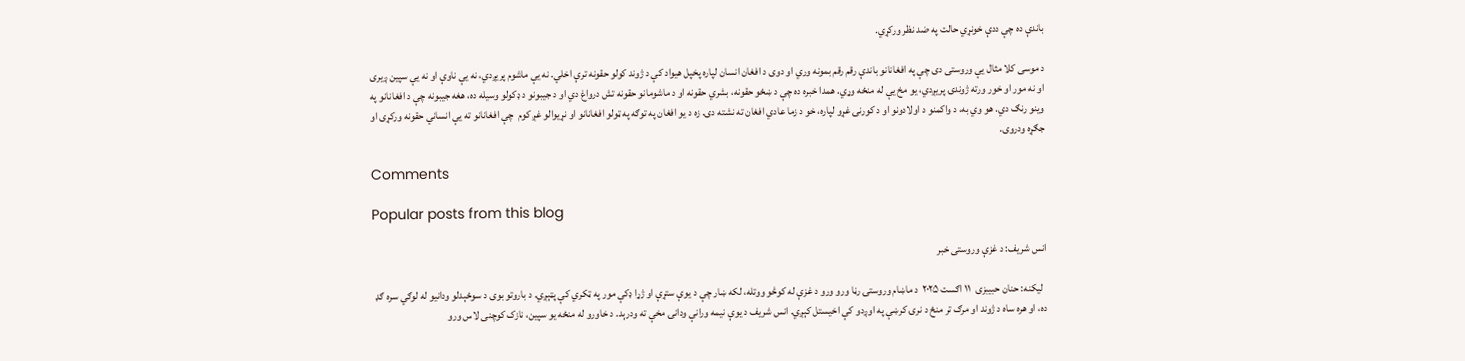باندې ده چې ددې خونړي حالت په ضد نظر ورکړي.

د موسی کلا مثال یې وروستی دی چې په افغانانو باندې رقم رقم بمونه وري او دوی د افغان انسان لپاره پخپل هیواد کې د ژوند کولو حقونه ترې اخلي. نه یې ماشوم پریږدي، نه یې ناوې او نه یې سپين ږیری او نه مور او خور ورته ژوندۍ پریږدي، یو مخ یې له منځه وړي. همدا خبره ده چې د ښځو حقونه، بشري حقونه او د ماشومانو حقونه تش درواغ دي او د جیبونو د ‌‌‌‌‌‌‌‌‌‌‌ډکولو وسیله ده، هغه جیبونه چې د افغانانو په وینو رنګ دي. هو وي به، د واکمنو د اولادونو او د کورنۍ غړو لپاره، خو د زما عادي افغان ته نشته دی. زه د یو افغان په توګه په ټولو افغانانو او نړیوالو غږ کوم  چې افغانانو ته یې انساني حقونه ‌‌‌ورکړی او جګړه ودروی.

Comments

Popular posts from this blog

انس شریف: د غزې وروستی خبر

  لیکنه: حنان حبیبزی  ۱۱ اګست ۲۰۲۵  د ماښام وروستۍ رڼا ورو ورو د غزې له کوڅو ووتله، لکه ښار چې د یوې ستړې او ژړا ډکې مور په ټکري کې پټېږي. د باروتو بوی د سوځېدلو ودانیو له لوګي سره ګډ ده، او هره ساه د ژوند او مرګ تر منځ د نرۍ کرښې په اوږدو کې اخیستل کېږي. انس شریف د یوې نیمه ورانې ودانۍ مخې ته ودرېد. د خاورو له منځه یو سپین، نازک کوچنی لاس ورو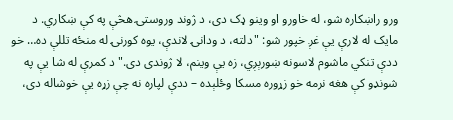ورو راښکاره شو، له خاورو او وینو ډک دی، د ژوند وروستۍ هڅې په کې ښکاري. د مایک له لارې یې غږ خپور شو: "دلته، د ودانۍ لاندې، یوه کورنۍ له منځه تللې ده… خو ددې تنکي ماشوم لاسونه ښورېږي، زه یې وینم، لا ژوندی دی." د کمرې له شا یې په شونډو کې هغه نرمه خو زړوره مسکا وځلېده – ددې لپاره نه چې زړه یې خوشاله دی،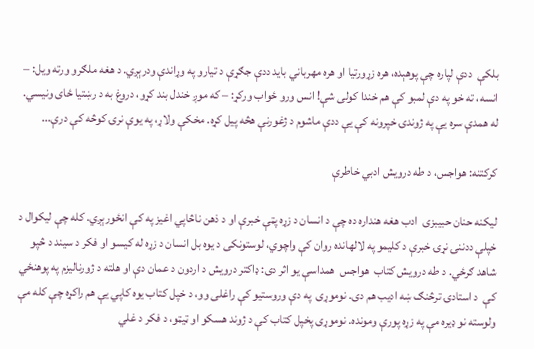بلکې  ددې لپاره چې پوهېده، هره زړورتیا او هره مهرباني باید ددې جګړې د تیارو په وړاندې ودرېږي. د هغه ملګرو ورته ویل: – انسه، ته خو په دې لمبو کې هم خندا کولی شې! انس ورو ځواب ورکړ: – که موږ خندل بند کړو، دروغ به د رښتیا ځای ونیسي. له همدې سره یې په ژوندۍ خپرونه کې یې ددې ماشوم د ژغورنې هڅه پیل کړه. مخکې ولاړ، په یوې نرۍ کوڅه کې درې...

کرکتنه: هواجس، د طه درویش ادبي خاطرې

لیکنه حنان حبیبزی  ادب هغه هنداره ده چې د انسان د زړه پټې خبرې او د ذهن ناڅاپي اغیز په کې انځورېږي. کله چې لیکوال د خپلې ددننۍ نړۍ خبرې د کلیمو په لالهانده روان کې واچوي، لوستونکی د یوه بل انسان د زړه له کیسو او فکر د سیند د څپو شاهد ګرځي. د طه درویش کتاب  هواجس  همداسې یو اثر دی: ډاکتر درویش د اردون د عمان دې او هلته د ژورنالیزم په پوهنځي کې  د استادۍ ترڅنګ ښه ادیب هم دی. نوموړی  په دې وروستیو کې راغلی وو، د خپل کتاب یوه کاپي يې هم راکړه چې کله مې ولوسته نو ډيره مې په زړه پورې ومونده. نوموړی پخپل کتاب کې د ژوند هسکو او ټیټو، د فکر د غلي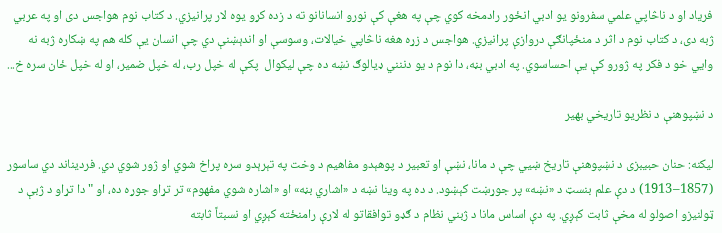فریاد او د ناڅاپي علمي سفرونو یو ادبي انځور رادمخه کوي چې په هغې کې نورو انسانانو ته د زده کړو یوه لار پرانیزي. د کتاب نوم هواجس دی او په عربي ژبه دی، د کتاب نوم د اثر د منځپانګې دروازې پرانیزي. هواجس د زړه هغه ناڅاپي خيالات، وسوسې او اندېښنې دي چې انسان یې کله هم په ښکاره ژبه نه وایي خو د فکر په ژورو کې یې احساسوي. په ادبي بڼه، دا نوم د یو دننني ډیالوګ نښه ده چې لیکوال  پکې له خپل رب، له خپل ضمیر، او له خپل ځان سره خ...

د نښپوهنې د نظريو تاريخي بهير

لیکنه: حنان حبیبزی د نښپوهنې تاريخ ښيي چې د مانا، نښې او تعبیر د پوهېدو مفاهيم د وخت په تېرېدو سره پراخ شوي او ژور شوي دي. فرديناند دي ساسور (1857–1913) د دې علم بنسټ د «نښه» پر جوړښت کېښود. د ده په وینا نښه د «اشاري بڼه» او «اشاره شوي مفهوم» تر تړاو جوړه ده، او "دا تړاو د ژبې د ټولنیزو اصولو له مخې ثابت کېږي. په دې اساس مانا د ژبني نظام د ګډو توافقاتو له لارې رامنځته کېږي او نسبتاً ثابته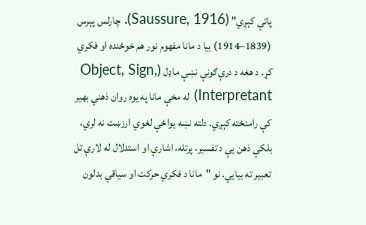پاتې کېږي" (Saussure, 1916). چارلس پېرس (1839–1914) بيا د مانا مفهوم نور هم خوځنده او فکري کړ. د هغه د درې‌ګونې نښې ماډل (Object, Sign, Interpretant) له مخې مانا په یوه روان ذهني بهیر کې رامنځته کېږي. دلته نښه یواځې لغوي ارزښت نه لري، بلکې ذهن یې د تفسیر، پرتله، اشارې او استدلال له لارې تل تعبیر ته بیايي. نو "مانا د فکري حرکت او سیاقي بدلون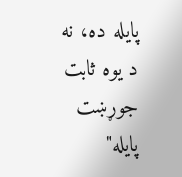پایله ده، نه د یوه ثابت جوړښت پایله"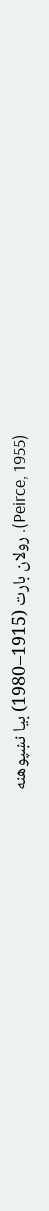(Peirce, 1955). رولان بارت (1915–1980) بیا نښپوهنه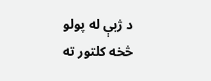د ژبې له پولو څخه کلتور ته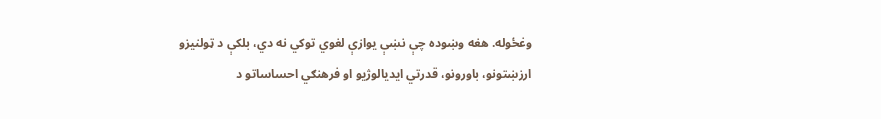وغځوله. هغه وښوده چې نښې یوازې لغوي توکي نه دي، بلکې د ټولنیزو ارزښتونو، باورونو، قدرتي ایدیالوژیو او فرهنګي احساساتو د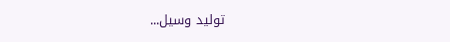تولید وسیل...